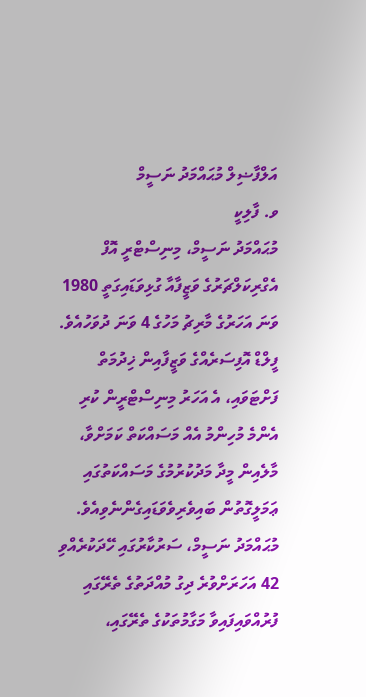އަލްފާޟިލް މުޙައްމަދު ނަސީމް
ވ. ފާލިކީ
މުޙައްމަދު ނަސީމް، މިނިސްޓްރީ އޮފް އެގްރިކަލްޗަރުގެ ވަޒީފާއާ ގުޅިވަޑައިގަތީ 1980 ވަނަ އަހަރުގެ މާރިޗު މަހުގެ 4 ވަނަ ދުވަހުއެވެ. ފީލްޑް އޮފިސަރެއްގެ ވަޒީފާއިން ޚިދުމަތް ފަށްޓަވައި، އެ އަހަރު މިނިސްޓްރީން ކުރި އެންމެ މުހިންމު އެއް މަސައްކަތް ކަމަށްވާ، މާލެއިން މީދާ މަދުކުރުމުގެ މަސައްކަތުގައި ޢަމަލީގޮތުން ބައިވެރިވެވަޑައިގެންނެވިއެވެ.
މުޙައްމަދު ނަސީމް، ސަރުކާރުގައި ހޭދަކުރެއްވި 42 އަހަރަށްވުރެ ދިގު މުއްދަތުގެ ތެރޭގައި ފުރުއްވައިފައިވާ މަގާމުތަކުގެ ތެރޭގައި،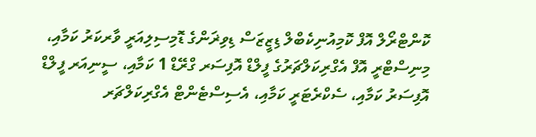ކޮންޓްރޯލް އޮފް ކޮމިއުނިކެބްލް ޑިޒީޒަސް ޑިވިޜަންގެ ޑޮމިސިލިއަރީ ވާރކަރު ކަމާއި، މިނިސްޓްރީ އޮފް އެގްރިކަލްޗަރުގެ ފީލްޑް އޮފިސަރ ގްރޭޑް 1 ކަމާއި، ސީނިއަރ ފީލްޑް އޮފިސަރު ކަމާއި، ސެކްރެޓަރީ ކަމާއި، އެސިސްޓެންޓް އެގްރިކަލްޗަރ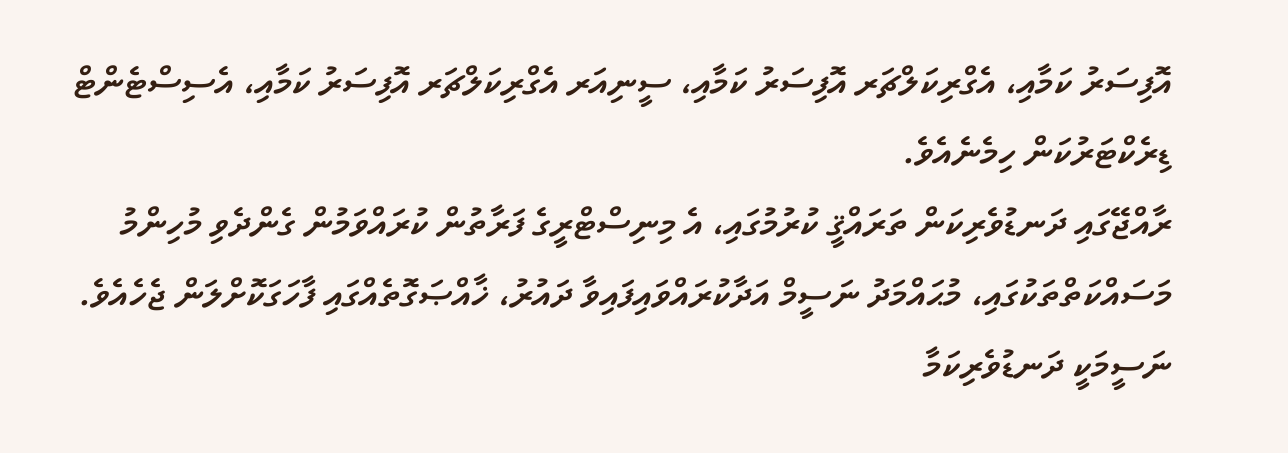އޮފިސަރު ކަމާއި، އެގްރިކަލްޗަރ އޮފިސަރު ކަމާއި، ސީނިއަރ އެގްރިކަލްޗަރ އޮފިސަރު ކަމާއި، އެސިސްޓެންޓް ޑިރެކްޓަރުކަން ހިމެނެއެވެ.
ރާއްޖޭގައި ދަނޑުވެރިކަން ތަރައްޤީ ކުރުމުގައި، އެ މިނިސްޓްރީގެ ފަރާތުން ކުރައްވަމުން ގެންދެވި މުހިންމު މަސައްކަތްތަކުގައި، މުޙައްމަދު ނަސީމް އަދާކުރައްވައިފައިވާ ދައުރު، ޚާއްޞަގޮތެއްގައި ފާހަގަކޮށްލަން ޖެހެއެވެ. ނަސީމަކީ ދަނޑުވެރިކަމާ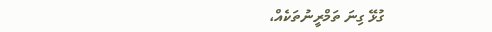ގުޅޭ ގިނަ ތަމްރީނުތަކެއް،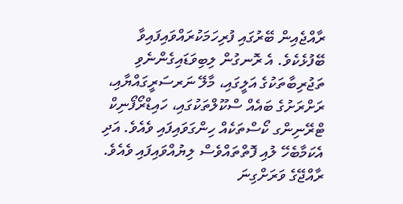ރާއްޖެއިން ބޭރުގައި ފުރިހަމަކުރައްވައިފައިވާ ބޭފުޅެކެވެ. އެ ރޮނގުން ލިބިވަޑައިގެންނެވި ތަޖުރިބާތަކުގެ އަލީގައި، މާލޭ ނަރސަރީގައްޔާއި، ރަށްރަށުގެ ބައެއް ސްކޫލްތަކުގައި، ހައިޑްރޯފޯނިކް ޓްރޭނިންގ ކޯސްތަކެއް ހިންގަވައިފައި ވެއެވެ. އަދި އެކަމާބެހޭ ލުއި ފޮތްތައްވެސް ލިޔުއްވައިފައި ވެއެވެ. ރާއްޖޭގެ ވަރަށްގިނަ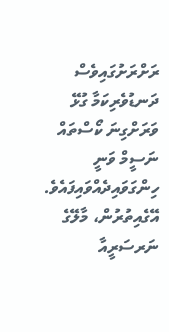ރަށްރަށުގައިވެސް ދަނޑުވެރިކަމާ ގުޅޭ ވަރަށްގިނަ ކޯސްތައް ނަސީމް ވަނީ ހިންގަވައިދެއްވައިފައެވެ. އޭގެއިތުރުން، މާލޭގެ ނަރސަރީއާ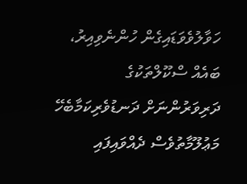ހަވާލުވެވަޑައިގެން ހުންނެވިއިރު، ބައެއް ސްކޫލްތަކުގެ ދަރިވަރުންނަށް ދަނޑުވެރިކަމާބެހޭ މަޢުލޫމާތުވެސް ދެއްވައިފައި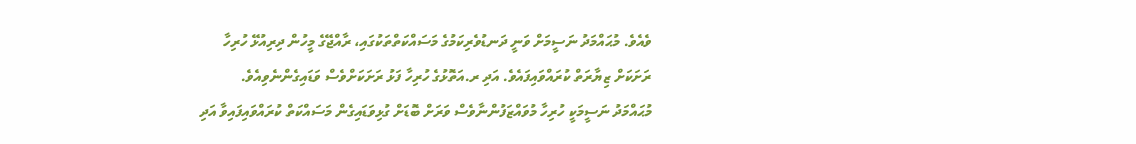ވެއެވެ. މުޙައްމަދު ނަސީމަށް ވަނީ ދަނޑުވެރިކަމުގެ މަސައްކަތްތަކުގައި، ރާއްޖޭގެ މީހުން ދިރިއުޅޭ ހުރިހާ ރަށަކަށް ޒިޔާރަތް ކުރައްވައިފައެވެ. އަދި ރ.އަތޮޅުގެ ހުރިހާ ފަޅު ރަށަކަށްވެސް ވަޑައިގެންނެވިއެވެ.
މުޙައްމަދު ނަސީމަކީ ހުރިހާ މުވައްޒަފުންނާވެސް ވަރަށް ބޮޑަށް ގުޅިވަޑައިގެން މަސައްކަތް ކުރައްވައިފައިވާ އަދި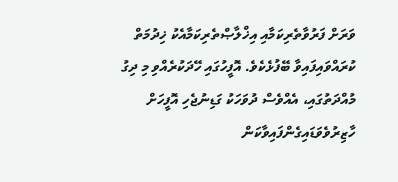ވަރަށް ފަރުވާތެރިކަމާއި އިޚްލާޞްތެރިކަމާއެކު ޚިދުމަތް ކުރައްވައިފައިވާ ބޭފުޅެކެވެ. އޮފީހުގައި ހޭދަކުރެއްވި މި ދިގު މުއްދަތުގައި، އެއްވެސް ދުވަހަކު ގަޑިނުޖެހި އޮފީހަށް ހާޒިރުވެވަޑައިގެންފައިވާކަން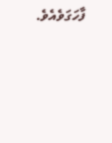ފާހަގަވެއެވެ.